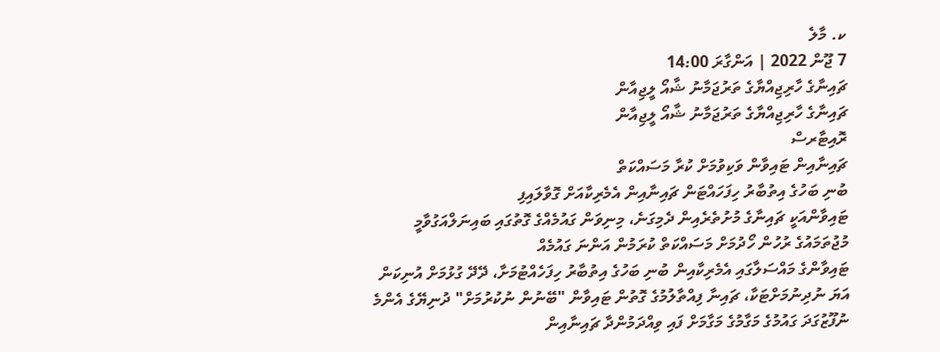ކ. މާލެ
7 ޖޫން 2022 | އަންގާރަ 14:00
ޗައިނާގެ ހާރިޖިއްޔާގެ ތަރުޖަމާނު ޝާއޯ ލީޖިއާން
ޗައިނާގެ ހާރިޖިއްޔާގެ ތަރުޖަމާނު ޝާއޯ ލީޖިއާން
ރޮއިޓާރސް
ޗައިނާއިން ޓައިވާން ވަކިވުމަށް ކުރާ މަސައްކަތް
ބުނި ބަހުގެ އިތުބާރު ހިފަހައްޓަން ޗައިނާއިން އެމެރިކާއަށް ގޮވާލައިފި
ޓައިވާންއަކީ ޗައިނާގެ މުށުތެރެއިން ދެމިގަނެ، މިނިވަން ގައުމެއްގެ ގޮތުގައި ބައިނަލްއަގުވާމީ މުޖުތަމައުގެ ރުހުން ހޯދުމަށް މަސައްކަތް ކުރަމުން އަންނަ ގައުމެއް
ޓައިވާންގެ މައްސަލާގައި އެމެރިކާއިން ބުނި ބަހުގެ އިތުބާރު ހިފަހެއްޓުމަށާ، ދޭދޭ ގުޅުމަށް އުނިކަން އަޔަ ނުދިނުމަށްޓަކާ، ޗައިނާ ފިއްތާލުމުގެ ގޮތުން ޓައިވާން "ބޭނުން ނުކުރުމަށް" ދުނިޔޭގެ އެންމެ ނުފޫޒުގަދަ ގައުމުގެ މަގާމުގެ މަގާމަށް ފައި ވިއްދަމުންދާ ޗައިނާއިން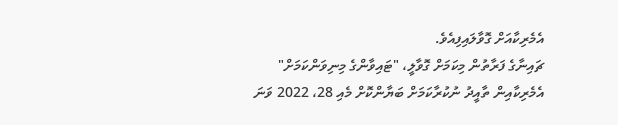އެމެރިކާއަށް ގޮވާލައިފިއެވެ.
ޗައިނާގެ ފަރާތުން މިކަމަށް ގޮވާލީ، "ޓައިވާންގެ މިނިވަންކަމަށް" އެމެރިކާއިން ތާއީދު ނުކުރާކަމަށް ބަޔާންކޮށް މެއި 28، 2022 ވަނަ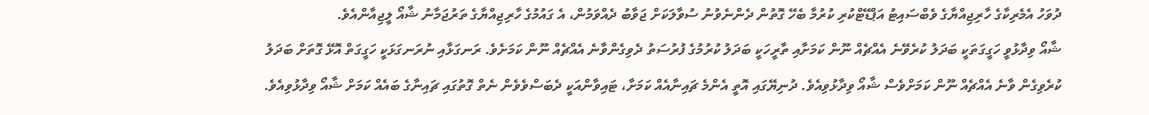ދުވަހު އެމެރިކާގެ ހާރިޖިއްޔާގެ ވެބްސައިޓު އަޕްޑޭޓްކުރި ކުރުމާ ބެހޭ ގޮތުން ދެންނެވުނު ސުވާލަކަށް ޖަވާބު ދެއްވަމުން، އެ ގައުމުގެ ހާރިޖިއްޔާގެ ތަރުޖަމާނު ޝާއޯ ލީޖިއާންއެވެ.
ޝާއޯ ވިދާޅުވީ ހަގީގަތަކީ ބަދަލު ކުރެވޭނެ އެއްޗެއް ނޫން ކަމަށާއި ތާރީހަކީ ބަދަލު ކުރުމުގެ ފުރުސަތު ދެވިގެންވާނެ އެއްޗެއް ނޫން ކަމަށެވެ. ރަނގަޅާއި ނުރަނގަޅަކީ ހަގީގަތް އޮޅޭ ގޮތަށް ބަދަލު ކުރެވިގެން ވާނެ އެއްޗެއް ނޫން ކަމަށްވެސް ޝާއޯ ވިދާޅުވިއެވެ. ދުނިޔޭގައި އޮތީ އެންމެ ޗައިނާއެއް ކަމަށާ، ޓައިވާންއަކީ ދެބަސްވެވެން ނެތް ގޮތުގައި ޗައިނާގެ ބައެއް ކަމަށް ޝާއޯ ވިދާޅުވިއެވެ.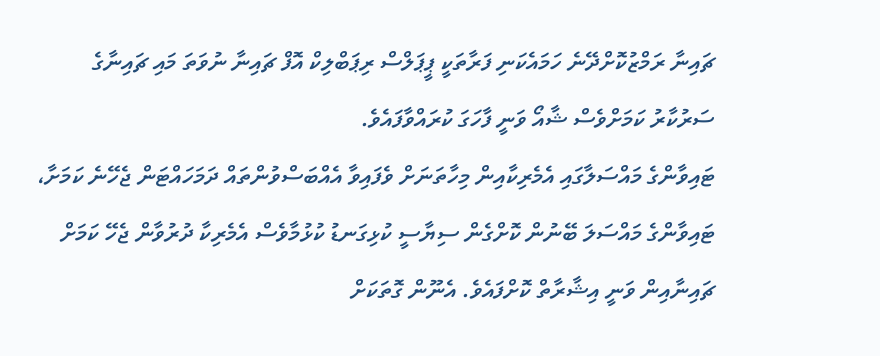ޗައިނާ ރަމްޒުކޮށްދޭނެ ހަމައެކަނި ފަރާތަކީ ޕީޕަލްސް ރިޕަބްލިކް އޮފް ޗައިނާ ނުވަތަ މައި ޗައިނާގެ ސަރުކާރު ކަމަށްވެސް ޝާއޯ ވަނީ ފާހަގަ ކުރައްވާފައެވެ.
ޓައިވާންގެ މައްސަލާގައި އެމެރިކާއިން މިހާތަނަށް ވެފައިވާ އެއްބަސްވުންތައް ދަމަހައްޓަން ޖެހޭނެ ކަމަށާ، ޓައިވާންގެ މައްސަލަ ބޭނުން ކޮށްގެން ސިޔާސީ ކުޅިގަނޑު ކުޅުމާވެސް އެމެރިކާ ދުރުވާން ޖެހޭ ކަމަށް ޗައިނާއިން ވަނީ އިޝާރާތް ކޮށްފައެވެ. އެނޫން ގޮތަކަށް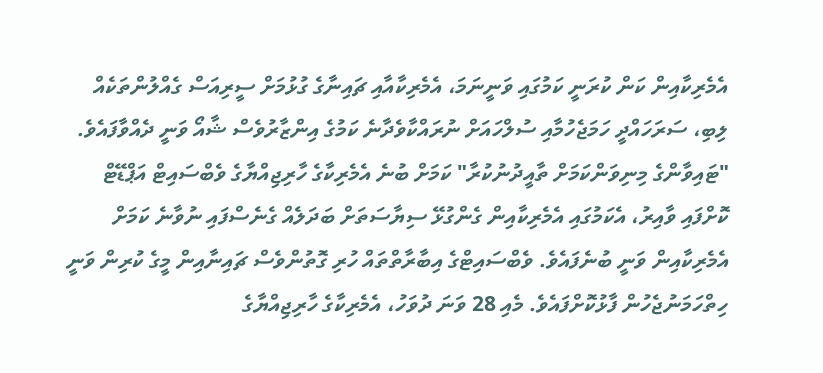އެމެރިކާއިން ކަން ކުރަނީ ކަމުގައި ވަނީނަމަ، އެމެރިކާއާއި ޗައިނާގެ ގުޅުމަށް ސީރިއަސް ގެއްލުންތަކެއް ލިބި، ސަރަހައްދީ ހަމަޖެހުމާއި ސުލްހައަށް ނުރައްކާވެދާނެ ކަމުގެ އިންޒާރުވެސް ޝާއޯ ވަނީ ދެއްވާފައެވެ.
"ޓައިވާންގެ މިނިވަންކަމަށް ތާއީދުނުކުރާ" ކަމަށް ބުނެ އެމެރިކާގެ ހާރިޖިއްޔާގެ ވެބްސައިޓް އަޕްޑޭޓް ކޮށްފައި ވާއިރު، އެކަމުގައި އެމެރިކާއިން ގެންގުޅޭ ސިޔާސަތަށް ބަދަލެއް ގެނެސްފައި ނުވާނެ ކަމަށް އެމެރިކާއިން ވަނީ ބުނެފައެވެ. ވެބްސައިޓްގެ އިބާރާތްތައް ހުރި ގޮތުންވެސް ޗައިނާއިން މީގެ ކުރިން ވަނީ ހިތްހަމަނުޖެހުން ފާޅުކޮށްފައެވެ. މެއި 28 ވަނަ ދުވަހު، އެމެރިކާގެ ހާރިޖިއްޔާގެ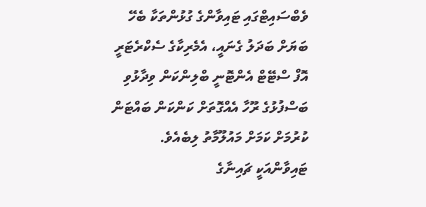ވެބްސައިޓްގައި ޓައިވާންގެ ގުޅުންތަކާ ބެހޭ ބަޔަށް ބަދަލު ގެނައީ، އެމެރިކާގެ ސެކްރެޓަރީ އޮފް ސްޓޭޓް އެންޓޮނީ ބްލިންކަން ވިދާޅުވި ބަސްފުޅުގެ ރޫހާ އެއްގޮތަށް ކަންކަން ބައްޓަން ކުރުމަށް ކަމަށް މައުލޫމާތު ލިބެއެވެ.
ޓައިވާންއަކީ ޗައިނާގެ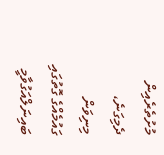މުށުތެރެއިން ދެމިގަނެ، މިނިވަން ގައުމެއްގެ ގޮތުގައި ބައިނަލްއަގުވާމީ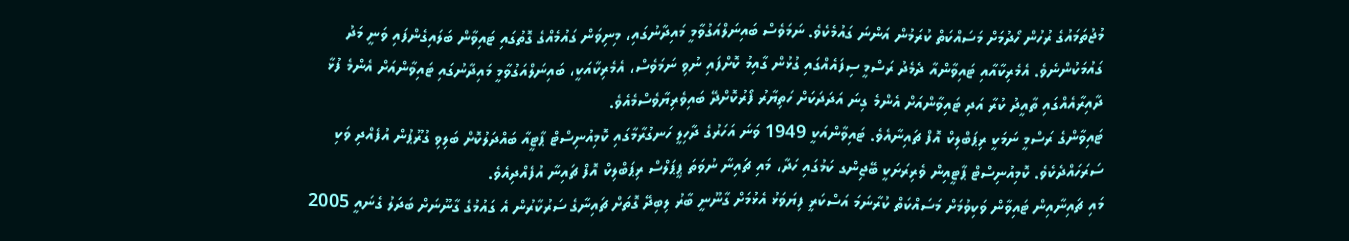މުޖުތަމައުގެ ރުހުން ހޯދުމަށް މަސައްކަތް ކުރަމުން އަންނަ ގައުމެކެވެ. ނަމަވެސް ބައިނަލްއަގުވާމީ މައިދާނުގައި، މިނިވަން ގައުމެއްގެ ގޮތުގައި ޓައިވާން ބަލައިގެންފައި ވަނީ މަދު ގައުމަކުންނެވެ. އެމެރިކާއާއި ޓައިވާންއާ ދެމެދު ރަސްމީ ސިފައެއްގައި ގުޅުން ގާއިމު ކޮށްފައި ނުވި ނަމަވެސް، އެމެރިކާއަކީ، ބައިނަލްއަގުވާމީ މައިދާނުގައި ޓައިވާންއަށް އެންމެ ފުޅާ ދާއިރާއެއްގައި ތާއީދު ކުރާ އަދި ޓައިވާންއަށް އެންމެ ގިނަ އަދަދަކަށް ހަތިޔާރު ފޯރުކޮށްދޭ ބައިވެރިޔާވެސްމެއެވެ.
ޓައިވާންގެ ރަސްމީ ނަމަކީ ރިޕަބްލިކް އޮފް ޗައިނާއެވެ. ޓައިވާންއަކީ 1949 ވަނަ އަހަރުގެ ދާހިލީ ހަނގުރާމާގައި ކޮމިއުނިސްޓް ޕާޓީއާ ބައްދަލުކޮށް ބަލިވި ގުރޫޕުން އުފެއްދި ވަކި ސަރަހައްދެކެވެ. ކޮމިއުނިސްޓް ޕާޓީއިން ވެރިރަށަކީ ބޭޖިންގ ކަމުގައި ހަދާ، މައި ޗައިނާ ނުވަތަ ޕީޕަލްސް ރިޕަބްލިކް އޮފް ޗައިނާ އުފެއްދިއެވެ.
މައި ޗައިނާއިން ޓައިވާން ވަކިވުމަށް މަސައްކަތް ކުރާނަމަ އަސްކަރީ ފިޔަވަޅު އެޅުމަށް ގާނޫނީ ބާރު ލިބިދޭ ގޮތަށް ޗައިނާގެ ސަރުކާރުން އެ ގައުމުގެ ގާނޫނަށް ބަދަލު ގެނައީ 2005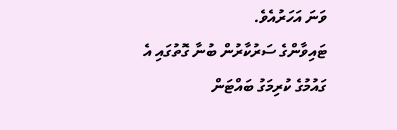ވަނަ އަހަރުއެވެ.
ޓައިވާންގެ ސަރުކާރުން ބުނާ ގޮތުގައި އެ ގައުމުގެ ކުރިމަގު ބައްޓަން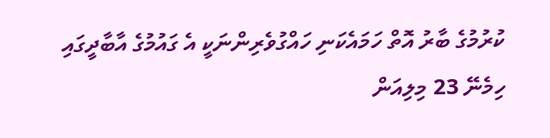ކުރުމުގެ ބާރު އޮތް ހަމައެކަނި ހައްގުވެރިންނަކީ އެ ގައުމުގެ އާބާދީގައި ހިމެނޭ 23 މިލިއަން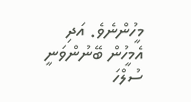މީހުންނެވެ. އަދި އެމީހުން ބޭނުންވަނީ ސުލްހަ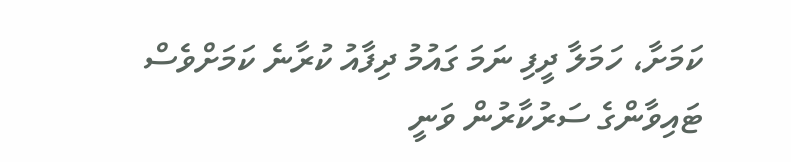ކަމަށާ، ހަމަލާ ދީފި ނަމަ ގައުމު ދިފާއު ކުރާނެ ކަމަށްވެސް ޓައިވާންގެ ސަރުކާރުން ވަނީ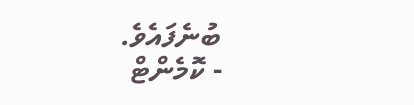ބުނެފައެވެ.
- ކޮމެންޓް